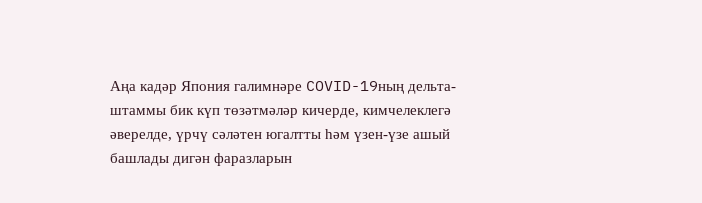Аңа кадәр Япония галимнәре COVID-19ның дельта-штаммы бик күп төзәтмәләр кичерде, кимчелеклегә әверелде, үрчү сәләтен югалтты һәм үзен-үзе ашый башлады дигән фаразларын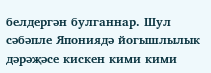белдергән булганнар. Шул сәбәпле Япониядә йогышлылык дәрәҗәсе кискен кими кими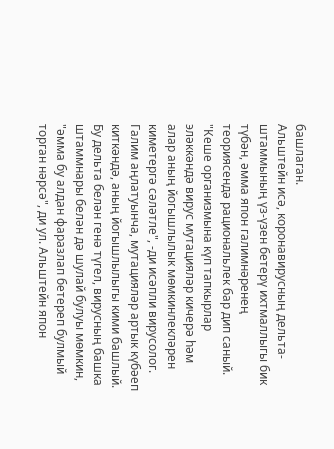башлаган.
Альштейн исә, коронавирусның дельта-штаммының үз-үзен бетерү ихтмаллыгы бик түбән, әмма япон галимнәренең теориясендә рациональлек бар дип саный. "Кеше организмына күп тапкырлар эләккәндә вирус мутацияләр кичерә һәм алар аның йогышлылык мөмкинлекләрен киметергә сәләтле", -ди исәпли вирусолог.
Галим аңлатуынча, мутацияләр артык күбәеп киткәндә, аның йогышлылыгы кими башлый. Бу дельта белән генә түгел, вирусның башка штаммнары белән дә шулай булуы мөмкин, "әмма бу алдан фаразлап бетереп булмый торган нәрсә", ди ул. Альштейн япон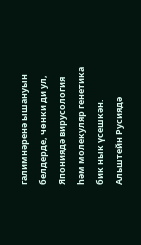галимнәренә ышануын белдерде, чөнки ди ул, Япониядә вирусология һәм молекуляр генетика бик нык үсешкән.
Альштейн Русиядә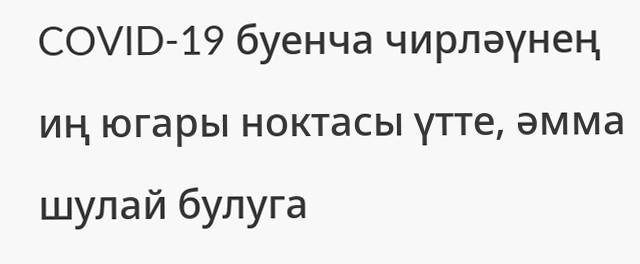COVID-19 буенча чирләүнең иң югары ноктасы үтте, әмма шулай булуга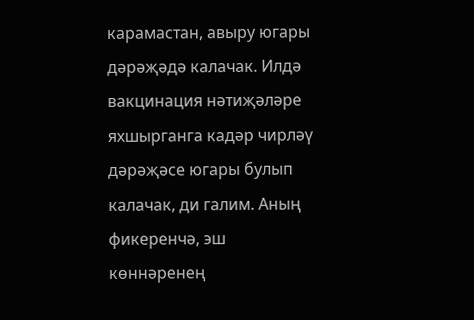карамастан, авыру югары дәрәҗәдә калачак. Илдә вакцинация нәтиҗәләре яхшырганга кадәр чирләү дәрәҗәсе югары булып калачак, ди галим. Аның фикеренчә, эш көннәренең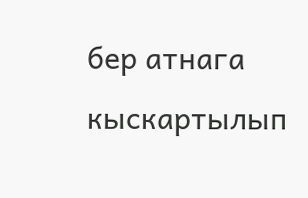бер атнага кыскартылып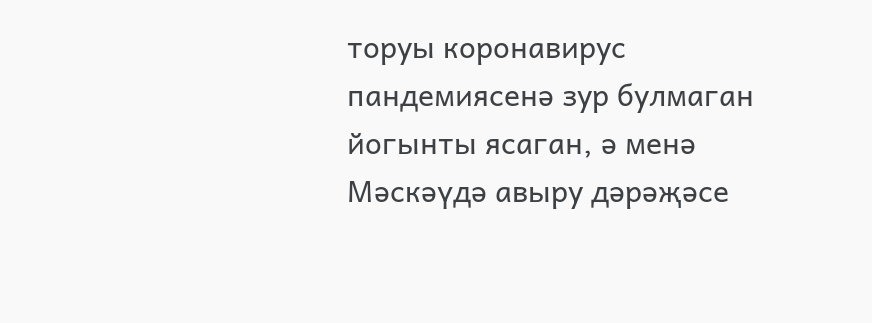торуы коронавирус пандемиясенә зур булмаган йогынты ясаган, ә менә Мәскәүдә авыру дәрәҗәсе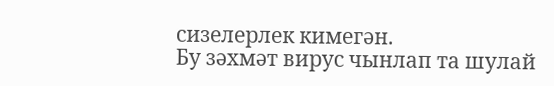сизелерлек кимегән.
Бу зәхмәт вирус чынлап та шулай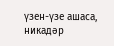үзен-үзе ашаса, никадәр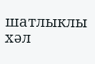шатлыклы хәл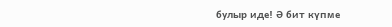булыр иде! Ә бит күпме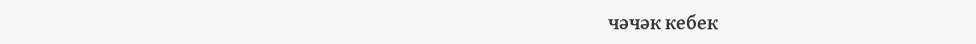чәчәк кебек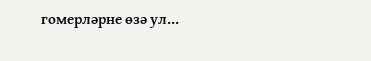гомерләрне өзә ул...